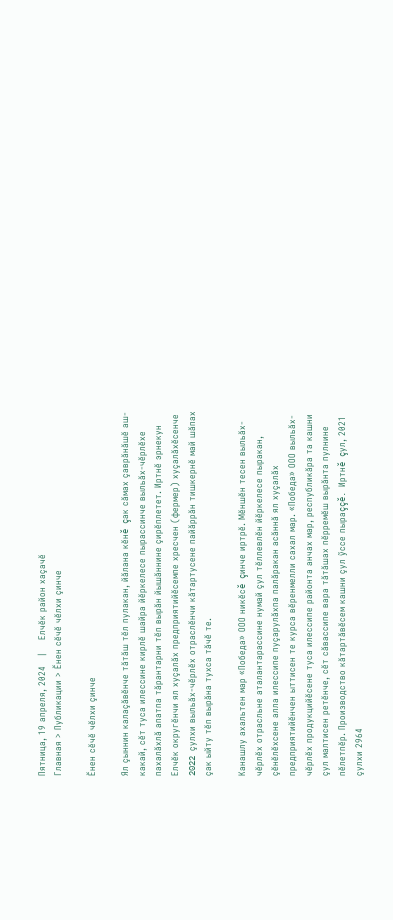Пятница, 19 апреля, 2024   |    Елчĕк район хаçачĕ
Главная > Публикации > Ĕнен сĕчĕ чĕлхи çинче

Ĕнен сĕчĕ чĕлхи çинче

Ял çыннин калаçăвĕнче тăтăш тĕл пулакан, йăлана кĕнĕ çак сăмах çаврăнăшĕ аш-какай, сĕт туса илессине кирлĕ шайра йĕркелесе пырассинче выльăх-чĕрлĕхе пахалăхлă апатпа тăрантарни тĕп вырăн йышăннине çирĕплетет. Иртнĕ эрнекун Елчĕк округĕнчи ял хуçалăх предприятийĕсемпе хресчен (фермер) хуçалăхĕсенче 2022 çулхи выльăх-чĕрлĕх отраслĕнчи кăтартусене пайăррăн тишкернĕ май шăпах çак ыйту тĕп вырăна тухса тăчĕ те.

Канашлу ахальтен мар «Победа» ООО никĕсĕ çинче иртрĕ. Мĕншĕн тесен выльăх-чĕрлĕх отрасльне аталантарассине нумай çул тĕллевлĕн йĕркелесе пыракан, çĕнĕлĕхсене алла илессипе пуçарулăхпа палăракан асăннă ял хуçалăх предприятийĕнчен ыттисен те курса вĕренмелли сахал мар. «Победа» ООО выльăх-чĕрлĕх продукцийĕсене туса илессипе районта анчах мар, республикăра та кашни çул малтисен ретĕнче, сĕт сăвассипе вара тăтăшах пĕрремĕш вырăнта пулнине пĕлетпĕр. Производство кăтартăвĕсем кашни çул ỹссе пыраççĕ. Иртнĕ çул, 2021 çулхи 2964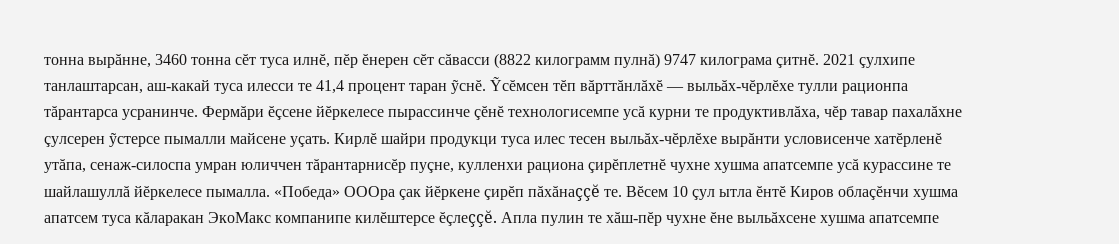тонна вырăнне, 3460 тонна сĕт туса илнĕ, пĕр ĕнерен сĕт сăвасси (8822 килограмм пулнă) 9747 килограма çитнĕ. 2021 çулхипе танлаштарсан, аш-какай туса илесси те 41,4 процент таран ỹснĕ. Ỹсĕмсен тĕп вăрттăнлăхĕ — выльăх-чĕрлĕхе тулли рационпа тăрантарса усранинче. Фермăри ĕçсене йĕркелесе пырассинче çĕнĕ технологисемпе усă курни те продуктивлăха, чĕр тавар пахалăхне çулсерен ỹстерсе пымалли майсене уçать. Кирлĕ шайри продукци туса илес тесен выльăх-чĕрлĕхе вырăнти условисенче хатĕрленĕ утăпа, сенаж-силоспа умран юличчен тăрантарнисĕр пуçне, кулленхи рациона çирĕплетнĕ чухне хушма апатсемпе усă курассине те шайлашуллă йĕркелесе пымалла. «Победа» ОООра çак йĕркене çирĕп пăхăнаççĕ те. Вĕсем 10 çул ытла ĕнтĕ Киров облаçĕнчи хушма апатсем туса кăларакан ЭкоМакс компанипе килĕштерсе ĕçлеççĕ. Апла пулин те хăш-пĕр чухне ĕне выльăхсене хушма апатсемпе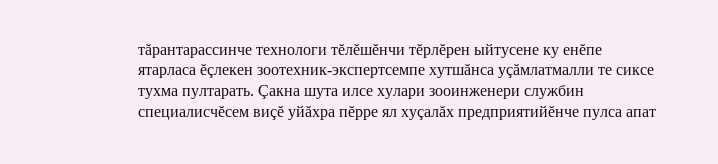тăрантарассинче технологи тĕлĕшĕнчи тĕрлĕрен ыйтусене ку енĕпе ятарласа ĕçлекен зоотехник-экспертсемпе хутшăнса уçăмлатмалли те сиксе тухма пултарать. Çакна шута илсе хулари зооинженери службин специалисчĕсем виçĕ уйăхра пĕрре ял хуçалăх предприятийĕнче пулса апат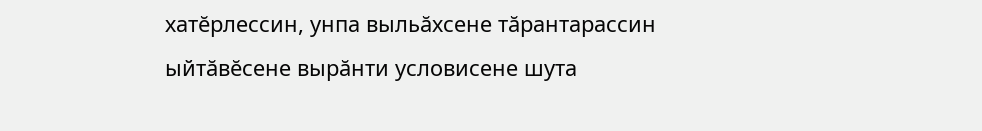хатĕрлессин, унпа выльăхсене тăрантарассин ыйтăвĕсене вырăнти условисене шута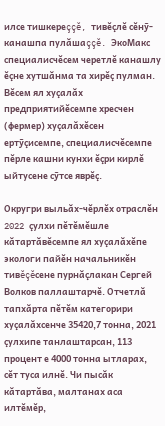илсе тишкереççĕ, тивĕçлĕ сĕнỹ-канашпа пулăшаççĕ. ЭкоМакс специалисчĕсем черетлĕ канашлу ĕçне хутшăнма та хирĕç пулман. Вĕсем ял хуçалăх предприятийĕсемпе хресчен (фермер) хуçалăхĕсен ертỹçисемпе, специалисчĕсемпе пĕрле кашни кунхи ĕçри кирлĕ ыйтусене сỹтсе яврĕç.

Округри выльăх-чĕрлĕх отраслĕн 2022 çулхи пĕтĕмĕшле кăтартăвĕсемпе ял хуçалăхĕпе экологи пайĕн начальникĕн тивĕçĕсене пурнăçлакан Сергей Волков паллаштарчĕ. Отчетлă тапхăрта пĕтĕм категорири хуçалăхсенче 35420,7 тонна, 2021 çулхипе танлаштарсан, 113 процент е 4000 тонна ытларах, сĕт туса илнĕ. Чи пысăк кăтартăва, малтанах аса илтĕмĕр,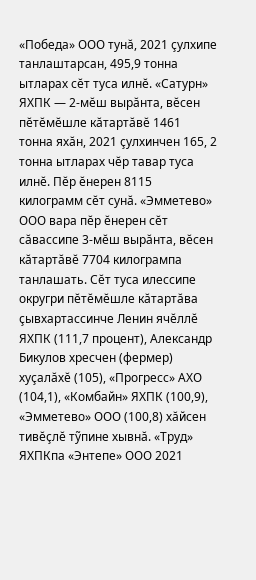«Победа» ООО тунă, 2021 çулхипе танлаштарсан, 495,9 тонна ытларах сĕт туса илнĕ. «Сатурн» ЯХПК — 2-мĕш вырăнта, вĕсен пĕтĕмĕшле кăтартăвĕ 1461 тонна яхăн, 2021 çулхинчен 165, 2 тонна ытларах чĕр тавар туса илнĕ. Пĕр ĕнерен 8115 килограмм сĕт сунă. «Эмметево» ООО вара пĕр ĕнерен сĕт сăвассипе 3-мĕш вырăнта, вĕсен кăтартăвĕ 7704 килогрампа танлашать. Сĕт туса илессипе округри пĕтĕмĕшле кăтартăва çывхартассинче Ленин ячĕллĕ ЯХПК (111,7 процент), Александр Бикулов хресчен (фермер) хуçалăхĕ (105), «Прогресс» АХО (104,1), «Комбайн» ЯХПК (100,9), «Эмметево» ООО (100,8) хăйсен тивĕçлĕ тỹпине хывнă. «Труд» ЯХПКпа «Энтепе» ООО 2021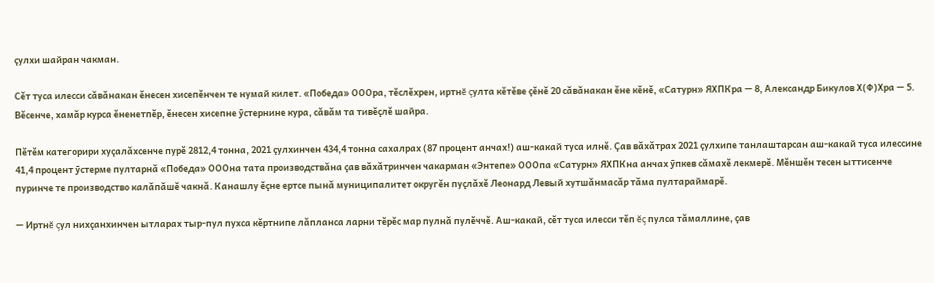çулхи шайран чакман.

Сĕт туса илесси сăвăнакан ĕнесен хисепĕнчен те нумай килет. «Победа» ОООра, тĕслĕхрен, иртнĕ çулта кĕтĕве çĕнĕ 20 сăвăнакан ĕне кĕнĕ, «Сатурн» ЯХПКра — 8, Александр Бикулов Х(Ф)Хра — 5. Вĕсенче, хамăр курса ĕненетпĕр, ĕнесен хисепне ỹстернине кура, сăвăм та тивĕçлĕ шайра.

Пĕтĕм категорири хуçалăхсенче пурĕ 2812,4 тонна, 2021 çулхинчен 434,4 тонна сахалрах (87 процент анчах!) аш-какай туса илнĕ. Çав вăхăтрах 2021 çулхипе танлаштарсан аш-какай туса илессине 41,4 процент ỹстерме пултарнă «Победа» ОООна тата производствăна çав вăхăтринчен чакарман «Энтепе» ОООпа «Сатурн» ЯХПКна анчах ỹпкев сăмахĕ лекмерĕ. Мĕншĕн тесен ыттисенче пуринче те производство калăпăшĕ чакнă. Канашлу ĕçне ертсе пынă муниципалитет округĕн пуçлăхĕ Леонард Левый хутшăнмасăр тăма пултараймарĕ.

— Иртнĕ çул нихçанхинчен ытларах тыр-пул пухса кĕртнипе лăпланса ларни тĕрĕс мар пулнă пулĕччĕ. Аш-какай, сĕт туса илесси тĕп ĕç пулса тăмаллине, çав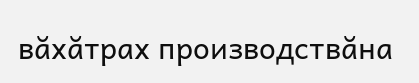вăхăтрах производствăна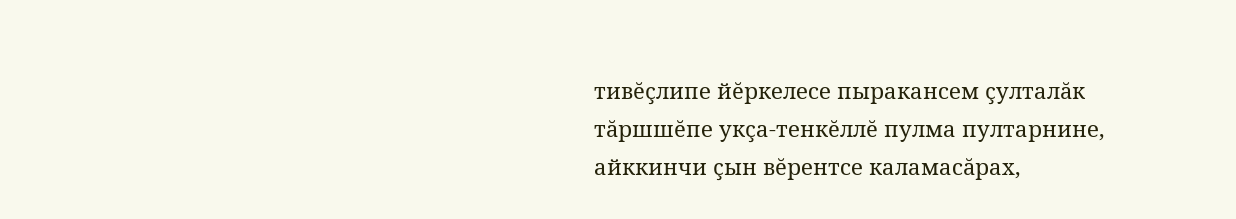тивĕçлипе йĕркелесе пыракансем çулталăк тăршшĕпе укçа-тенкĕллĕ пулма пултарнине, айккинчи çын вĕрентсе каламасăрах,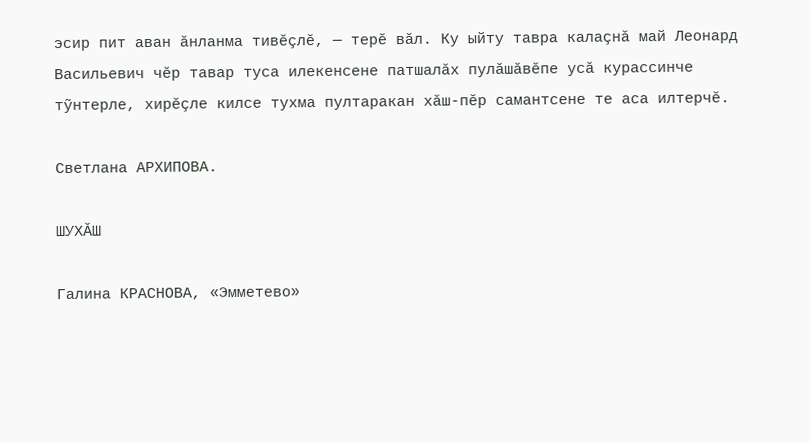эсир пит аван ăнланма тивĕçлĕ, — терĕ вăл. Ку ыйту тавра калаçнă май Леонард Васильевич чĕр тавар туса илекенсене патшалăх пулăшăвĕпе усă курассинче тỹнтерле, хирĕçле килсе тухма пултаракан хăш-пĕр самантсене те аса илтерчĕ.

Светлана АРХИПОВА.

ШУХĂШ

Галина КРАСНОВА, «Эмметево»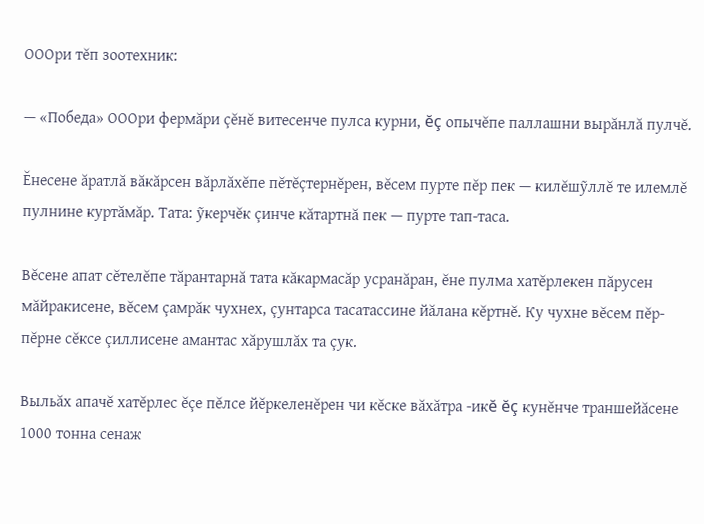ОООри тĕп зоотехник:

— «Победа» ОООри фермăри çĕнĕ витесенче пулса курни, ĕç опычĕпе паллашни вырăнлă пулчĕ.

Ĕнесене ăратлă вăкăрсен вăрлăхĕпе пĕтĕçтернĕрен, вĕсем пурте пĕр пек — килĕшỹллĕ те илемлĕ пулнине куртăмăр. Тата: ỹкерчĕк çинче кăтартнă пек — пурте тап-таса.

Вĕсене апат сĕтелĕпе тăрантарнă тата кăкармасăр усранăран, ĕне пулма хатĕрлекен пăрусен мăйракисене, вĕсем çамрăк чухнех, çунтарса тасатассине йăлана кĕртнĕ. Ку чухне вĕсем пĕр-пĕрне сĕксе çиллисене амантас хăрушлăх та çук.

Выльăх апачĕ хатĕрлес ĕçе пĕлсе йĕркеленĕрен чи кĕске вăхăтра -икĕ ĕç кунĕнче траншейăсене 1000 тонна сенаж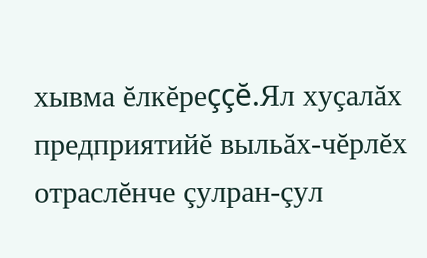хывма ĕлкĕреççĕ.Ял хуçалăх предприятийĕ выльăх-чĕрлĕх отраслĕнче çулран-çул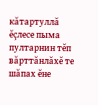кăтартуллă ĕçлесе пыма пултарнин тĕп вăрттăнлăхĕ те шăпах ĕне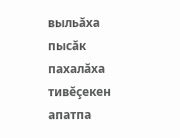выльăха пысăк пахалăха тивĕçекен апатпа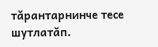тăрантарнинче тесе шутлатăп.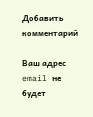Добавить комментарий

Ваш адрес email не будет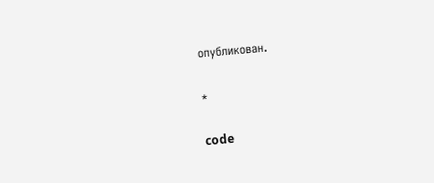опубликован.

*

code